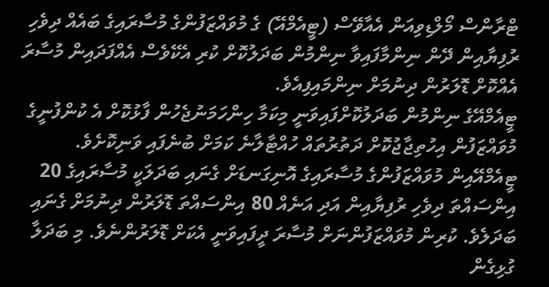ޓްރާންސް މޯލްޑިވިއަން އެއާވޭސް (ޓީއެމްއޭ) ގެ މުވައްޒަފުންގެ މުސާރައިގެ ބައެއް ދިވެހި ރުފިޔާއިން ދޭން ނިންމާފައިވާ ނިންމުން ބަދަލުކޮށް ކުރި އެކޭވެސް އެއްފަދައިން މުސާރަ އެއްކޮށް ޑޮލަރުން ދިނުމަށް ނިންމައިފިއެވެ.
ޓީއެމްއޭގެ ނިންމުން ބަދަލުކޮށްފައިވަނީ މިކަމާ ހިންހަމަނުޖެހުން ފާޅުކޮށް އެ ކުންފުނީގެ މުވައްޒަފުން އިހުތިޖާޖުކޮށް ދަތުރުތައް ހުއްޓާލާނެ ކަމަށް ބުނެފައި ވަނިކޮށެވެ. ޓީއެމްއޭއިން މުވައްޒަފުންގެ މުސާރައިގެ އޮނިގަނޑަށް ގެނައި ބަދަލަކީ މުސާރައިގެ 20 އިންސައްތަ ދިވެހި ރުފިޔާއިން އަދި އަނެއް 80 އިންސައްތަ ޑޮލަރުން ދިނުމަށް ގެނައި ބަދަލެވެ. ކުރިން މުވައްޒަފުންނަށް މުސާރަ ދީފައިވަނީ އެކަށް ޑޮލަރުންނެވެ. މި ބަދަލާ ގުޅިގެން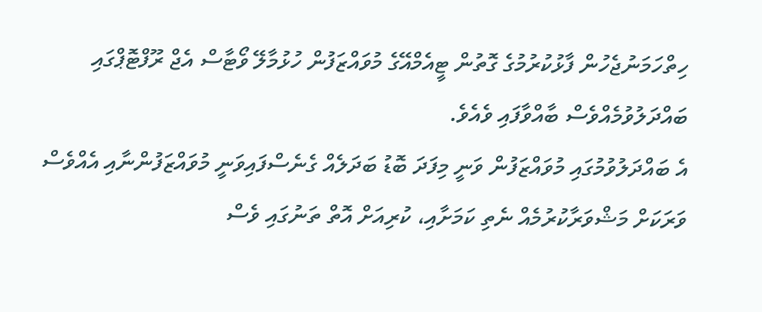ހިތްހަމަނުޖެހުން ފާޅުކުރުމުގެ ގޮތުން ޓީއެމްއޭގެ މުވައްޒަފުން ހުޅުމާލޭ ވޯޓާސް އެޖް ރޫފްޓޮޕްގައި ބައްދަލުވުމެއްވެސް ބާއްވާފައި ވެއެވެ.
އެ ބައްދަލުވުމުގައި މުވައްޒަފުން ވަނީ މިފަދަ ބޮޑު ބަދަލެއް ގެނެސްފައިވަނީ މުވައްޒަފުންނާއި އެއްވެސް ވަރަކަށް މަޝްވަރާކުރުމެއް ނެތި ކަމަށާއި، ކުރިއަށް އޮތް ތަނުގައި ވެސް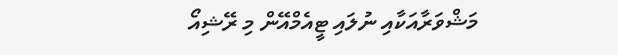މަޝްވަރާއަކާއި ނުލައި ޓީއެމްއޭން މި ރޭޝިއޯ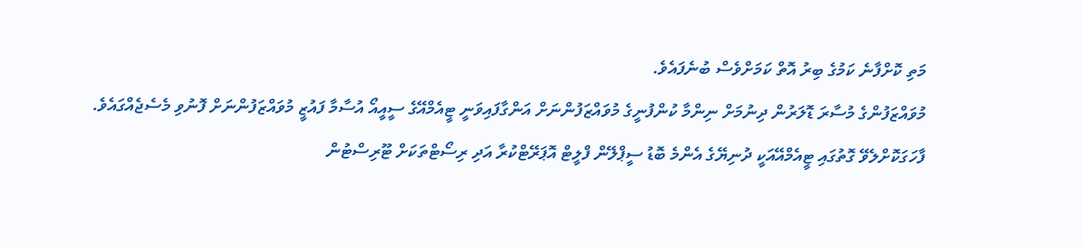މަތި ކޮށްފާނެ ކަމުގެ ބިރު އޮތް ކަމަށްވެސް ބުނެފައެވެ.
މުވައްޒަފުންގެ މުސާރަ ޑޮލަރުން ދިނުމަށް ނިންމާ ކުންފުނީގެ މުވައްޒަފުންނަށް އަންގާފައިވަނީ ޓީއެމްއޭގެ ސީއީއޯ އުސާމާ ފައުޒީ މުވައްޒަފުންނަށް ފޮނުވި މެސެޖެއްގައެވެ.
ފާހަގަކޮށްލެވޭ ގޮތުގައި ޓީއެމްއޭއަކީ ދުނިޔޭގެ އެންމެ ބޮޑު ސީޕްލޭން ފްލީޓް އޮޕަރޭޓްކުރާ އަދި ރިސޯޓްތަކަށް ޓޫރިސްޓުން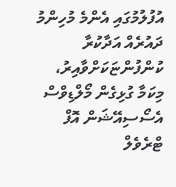އުފުލުމުގައި އެންމެ މުހިންމު ދައުރެއް އަދާކުރާ ކުންފުންޏަކަށްވާއިރު، މިކަމާ ގުޅިގެން މޯލްޑިވްސް އެސޯސިއޭޝަން އޮފް ޓްރެވެލް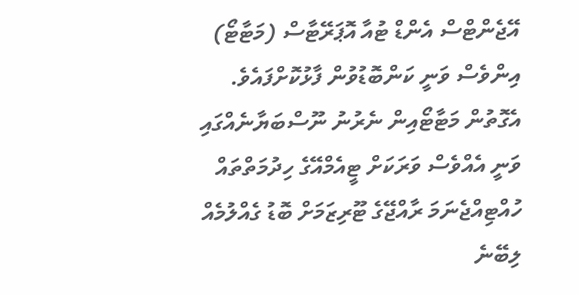އޭޖެންޓްސް އެންޑް ޓުއާ އޮޕަރޭޓާސް (މަޓާޓޯ) އިންވެސް ވަނީ ކަންބޮޑުވުން ފާޅުކޮށްފައެވެ. އެގޮތުން މަޓާޓޯއިން ނެރުނު ނޫސްބަޔާނެއްގައި ވަނީ އެއްވެސް ވަރަކަށް ޓީއެމްއޭގެ ހިދުމަތްތައް ހުއްޓިއްޖެނަމަ ރާއްޖޭގެ ޓޫރިޒަމަށް ބޮޑު ގެއްލުމެއް ލިބޭނެ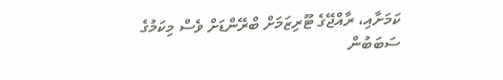ކަމަށާއި، ރާއްޖޭގެ ޓޫރިޒަމަށް ބްރޭންޑަށް ވެސް މިކަމުގެ ސަބަބުން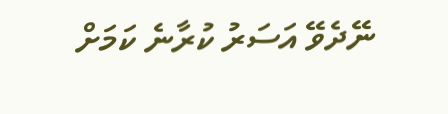ނޭދެވޭ އަސަރު ކުރާނެ ކަމަށް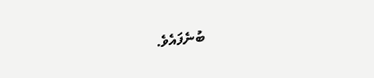ބުނެފައެވެ.